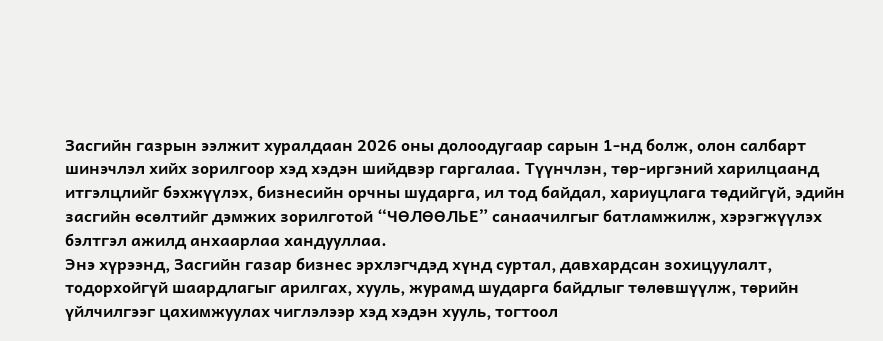Засгийн газрын ээлжит хуралдаан 2026 оны долоодугаар сарын 1-нд болж, олон салбарт шинэчлэл хийх зорилгоор хэд хэдэн шийдвэр гаргалаа. Түүнчлэн, төр-иргэний харилцаанд итгэлцлийг бэхжүүлэх, бизнесийн орчны шударга, ил тод байдал, хариуцлага төдийгүй, эдийн засгийн өсөлтийг дэмжих зорилготой “ЧӨЛӨӨЛЬЕ” санаачилгыг батламжилж, хэрэгжүүлэх бэлтгэл ажилд анхаарлаа хандууллаа.
Энэ хүрээнд, Засгийн газар бизнес эрхлэгчдэд хүнд суртал, давхардсан зохицуулалт, тодорхойгүй шаардлагыг арилгах, хууль, журамд шударга байдлыг төлөвшүүлж, төрийн үйлчилгээг цахимжуулах чиглэлээр хэд хэдэн хууль, тогтоол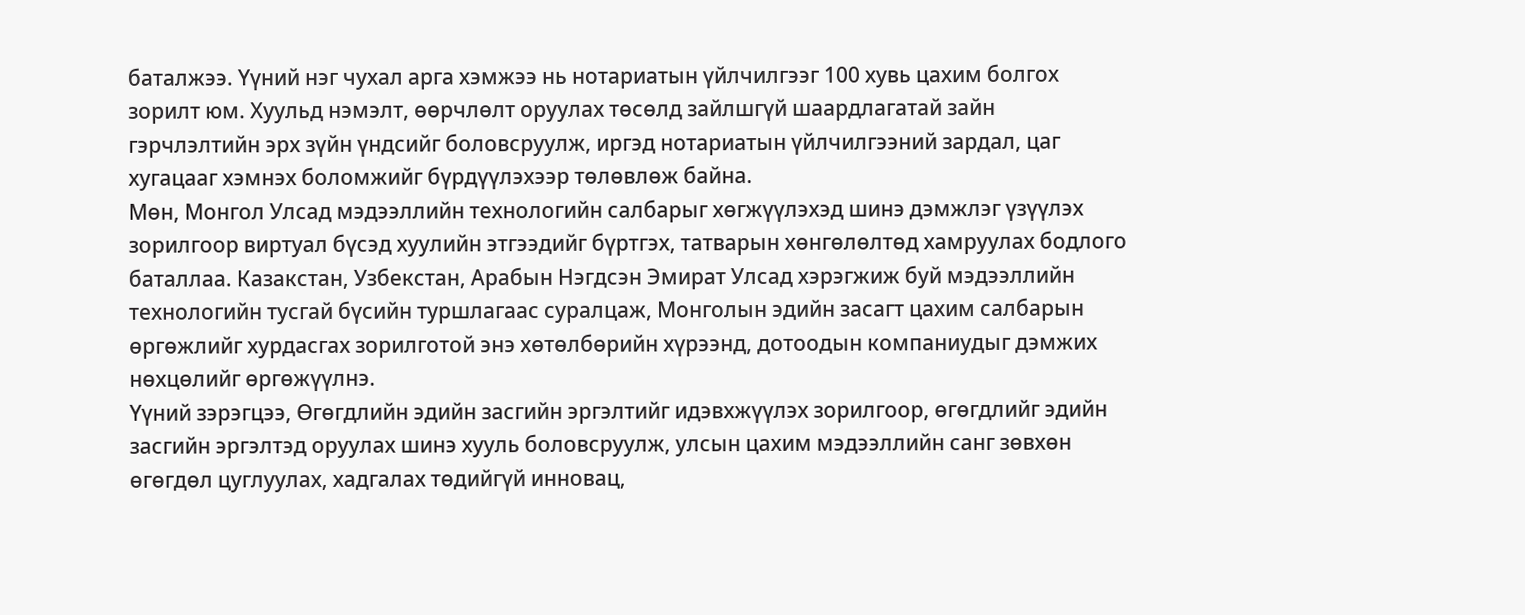баталжээ. Үүний нэг чухал арга хэмжээ нь нотариатын үйлчилгээг 100 хувь цахим болгох зорилт юм. Хуульд нэмэлт, өөрчлөлт оруулах төсөлд зайлшгүй шаардлагатай зайн гэрчлэлтийн эрх зүйн үндсийг боловсруулж, иргэд нотариатын үйлчилгээний зардал, цаг хугацааг хэмнэх боломжийг бүрдүүлэхээр төлөвлөж байна.
Мөн, Монгол Улсад мэдээллийн технологийн салбарыг хөгжүүлэхэд шинэ дэмжлэг үзүүлэх зорилгоор виртуал бүсэд хуулийн этгээдийг бүртгэх, татварын хөнгөлөлтөд хамруулах бодлого баталлаа. Казакстан, Узбекстан, Арабын Нэгдсэн Эмират Улсад хэрэгжиж буй мэдээллийн технологийн тусгай бүсийн туршлагаас суралцаж, Монголын эдийн засагт цахим салбарын өргөжлийг хурдасгах зорилготой энэ хөтөлбөрийн хүрээнд, дотоодын компаниудыг дэмжих нөхцөлийг өргөжүүлнэ.
Үүний зэрэгцээ, Өгөгдлийн эдийн засгийн эргэлтийг идэвхжүүлэх зорилгоор, өгөгдлийг эдийн засгийн эргэлтэд оруулах шинэ хууль боловсруулж, улсын цахим мэдээллийн санг зөвхөн өгөгдөл цуглуулах, хадгалах төдийгүй инновац,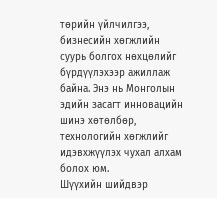төрийн үйлчилгээ, бизнесийн хөгжлийн суурь болгох нөхцөлийг бүрдүүлэхээр ажиллаж байна. Энэ нь Монголын эдийн засагт инновацийн шинэ хөтөлбөр, технологийн хөгжлийг идэвхжүүлэх чухал алхам болох юм.
Шүүхийн шийдвэр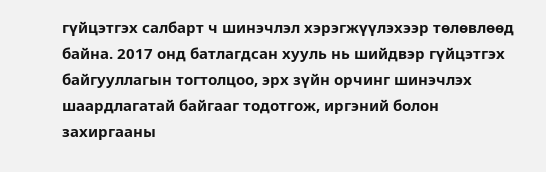гүйцэтгэх салбарт ч шинэчлэл хэрэгжүүлэхээр төлөвлөөд байна. 2017 онд батлагдсан хууль нь шийдвэр гүйцэтгэх байгууллагын тогтолцоо, эрх зүйн орчинг шинэчлэх шаардлагатай байгааг тодотгож, иргэний болон захиргааны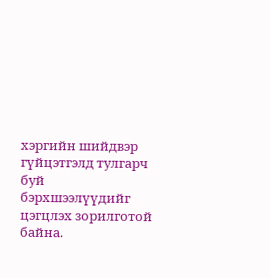хэргийн шийдвэр гүйцэтгэлд тулгарч буй бэрхшээлүүдийг цэгцлэх зорилготой байна.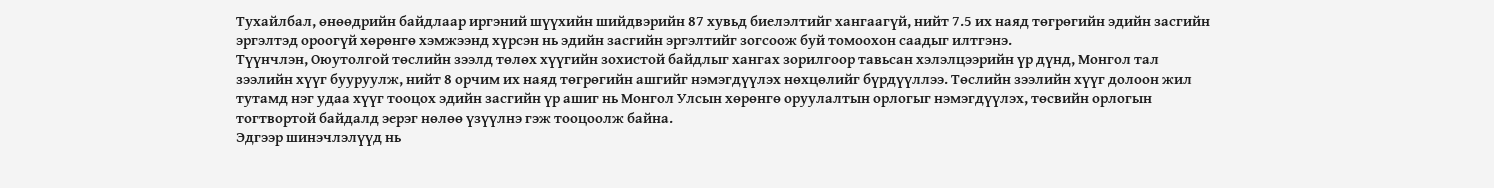Тухайлбал, өнөөдрийн байдлаар иргэний шүүхийн шийдвэрийн 87 хувьд биелэлтийг хангаагүй, нийт 7.5 их наяд төгрөгийн эдийн засгийн эргэлтэд ороогүй хөрөнгө хэмжээнд хүрсэн нь эдийн засгийн эргэлтийг зогсоож буй томоохон саадыг илтгэнэ.
Түүнчлэн, Оюутолгой төслийн зээлд төлөх хүүгийн зохистой байдлыг хангах зорилгоор тавьсан хэлэлцээрийн үр дүнд, Монгол тал зээлийн хүүг бууруулж, нийт 8 орчим их наяд төгрөгийн ашгийг нэмэгдүүлэх нөхцөлийг бүрдүүллээ. Төслийн зээлийн хүүг долоон жил тутамд нэг удаа хүүг тооцох эдийн засгийн үр ашиг нь Монгол Улсын хөрөнгө оруулалтын орлогыг нэмэгдүүлэх, төсвийн орлогын тогтвортой байдалд эерэг нөлөө үзүүлнэ гэж тооцоолж байна.
Эдгээр шинэчлэлүүд нь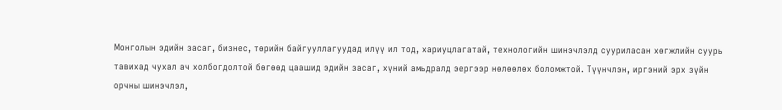Монголын эдийн засаг, бизнес, төрийн байгууллагуудад илүү ил тод, хариуцлагатай, технологийн шинэчлэлд сууриласан хөгжлийн суурь тавихад чухал ач холбогдолтой бөгөөд цаашид эдийн засаг, хүний амьдралд эергээр нөлөөлөх боломжтой. Түүнчлэн, иргэний эрх зүйн орчны шинэчлэл,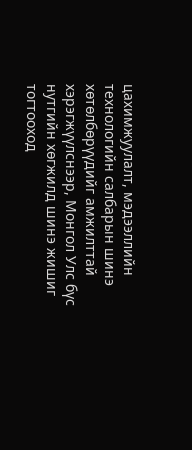цахимжуулалт, мэдээллийн технологийн салбарын шинэ хөтөлбөрүүдийг амжилттай хэрэгжүүлснээр, Монгол Улс бүс нутгийн хөгжилд шинэ жишиг тогтооход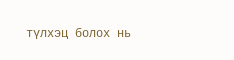түлхэц болох нь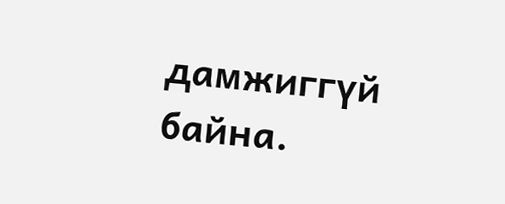дамжиггүй байна.